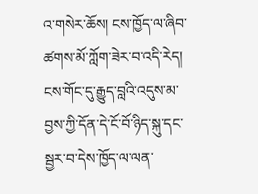འ་གསེར་ཆོས། ངས་ཁྱོད་ལ་ཞིབ་ཚགས་མོ་ཀློག་ཟེར་བ་འདི་རེད། ངས་གོང་དུ་རྒྱུད་བླའི་འདུས་མ་བྱས་ཀྱི་དོན་དེ་ངོ་བོ་ཉིད་སྐུ་དང་སྦྱར་བ་དེས་ཁྱོད་ལ་ལན་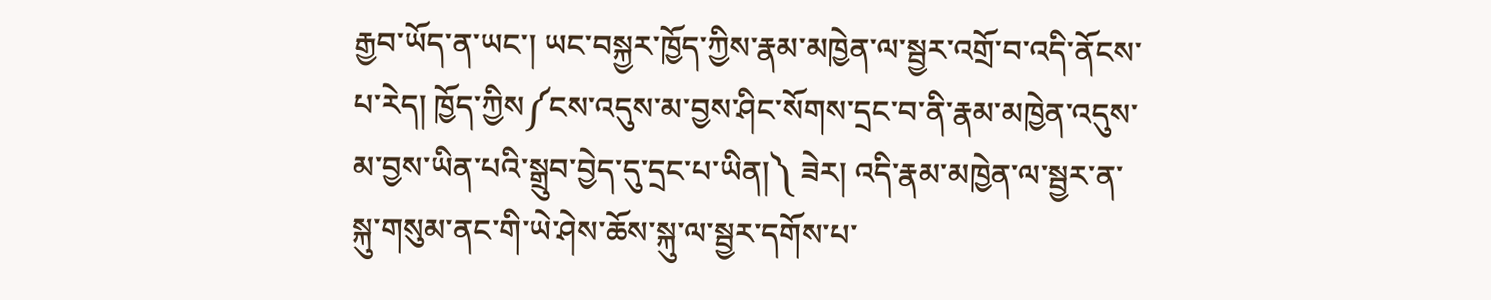རྒྱབ་ཡོད་ན་ཡང་། ཡང་བསྐྱར་ཁྱོད་ཀྱིས་རྣམ་མཁྱེན་ལ་སྦྱར་འགྲོ་བ་འདི་ནོངས་པ་རེད། ཁྱོད་ཀྱིས༼ངས་འདུས་མ་བྱས་ཤིང་སོགས་དྲང་བ་ནི་རྣམ་མཁྱེན་འདུས་མ་བྱས་ཡིན་པའི་སྒྲུབ་བྱེད་དུ་དྲང་པ་ཡིན།༽ ཟེར། འདི་རྣམ་མཁྱེན་ལ་སྦྱར་ན་སྐུ་གསུམ་ནང་གི་ཡེ་ཤེས་ཆོས་སྐུ་ལ་སྦྱར་དགོས་པ་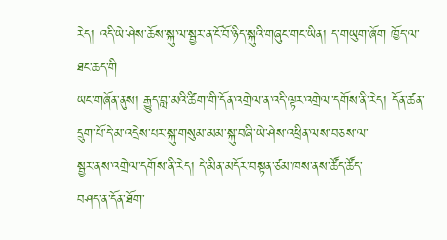རེད། འདི་ཡེ་ཤེས་ཆོས་སྐུ་ལ་སྦྱར་ན་ངོ་བོ་ཉིད་སྐུའི་གཞུང་གང་ཡིན། ད་གཡུག་ཞོག ཁྱོད་ལ་ཐང་ཆད་གི
ཡང་གཞོན་ནུས། རྒྱུད་བླ་མའི་ཚིག་གི་དོན་འགྲེལ་ན་འདི་ལྟར་འགྲེལ་དགོས་ནི་རེད། དོན་ཚན་དྲུག་པོ་དེ་མ་འདྲེས་པར་སྐུ་གསུམ་མམ་སྐུ་བཞི་ཡེ་ཤེས་འཕྲིན་ལས་བཅས་ལ་
སྦྱར་ནས་འགྲེལ་དགོས་ནི་རེད། དེ་མིན་མདོར་བསྟན་ཙམ་ཁས་ནས་ཚོད་ཚོད་
བཤད་ན་དོན་ཐོག་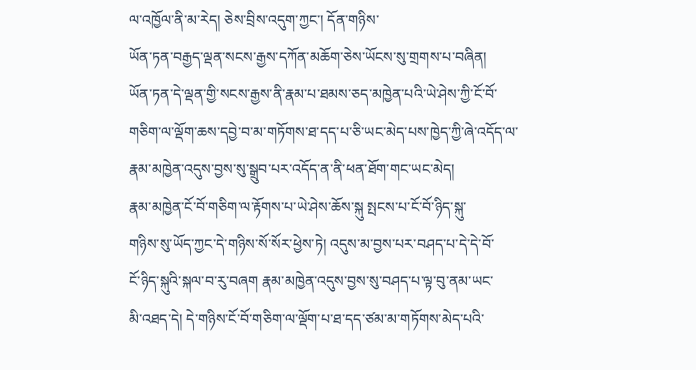ལ་འཁྱོལ་ནི་མ་རེད། ཅེས་བྲིས་འདུག་ཀྱང་། དོན་གཉིས་
ཡོན་ཏན་བརྒྱད་ལྡན་སངས་རྒྱས་དཀོན་མཆོག་ཅེས་ཡོངས་སུ་གྲགས་པ་བཞིན།
ཡོན་ཏན་དེ་ལྡན་གྱི་སངས་རྒྱས་ནི་རྣམ་པ་ཐམས་ཅད་མཁྱེན་པའི་ཡེ་ཤེས་ཀྱི་ངོ་བོ་
གཅིག་ལ་ལྡོག་ཆས་དབྱེ་བ་མ་གཏོགས་ཐ་དད་པ་ཅི་ཡང་མེད་པས་ཁྱེད་ཀྱི་ཞེ་འདོད་ལ་
རྣམ་མཁྱེན་འདུས་བྱས་སུ་སྒྲུབ་པར་འདོད་ན་ནི་ཕན་ཐོག་གང་ཡང་མེད།
རྣམ་མཁྱེན་ངོ་བོ་གཅིག་ལ་རྟོགས་པ་ཡེ་ཤེས་ཆོས་སྐུ སྤངས་པ་ངོ་བོ་ཉིད་སྐུ་
གཉིས་སུ་ཡོད་ཀྱང་དེ་གཉིས་སོ་སོར་ཕྱེས་ཏེ། འདུས་མ་བྱས་པར་བཤད་པ་དེ་དེ་བོ་
ངོ་ཉིད་སྐུའི་སྐལ་བ་རུ་བཞག རྣམ་མཁྱེན་འདུས་བྱས་སུ་བཤད་པ་ལྟ་བུ་ནམ་ཡང་
མི་འཐད་དེ། དེ་གཉིས་ངོ་བོ་གཅིག་ལ་ལྡོག་པ་ཐ་དད་ཙམ་མ་གཏོགས་མེད་པའི་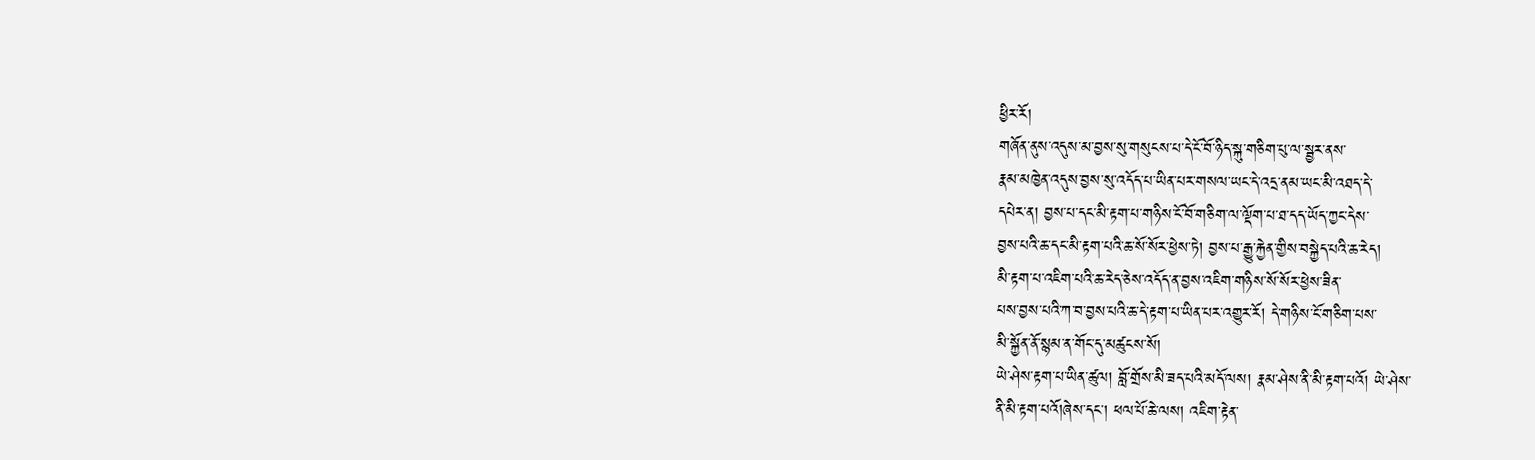ཕྱིར་རོ།
གཞོན་ནུས་འདུས་མ་བྱས་སུ་གསུངས་པ་དེ་ངོ་བོ་ཉིད་སྐུ་གཅིག་པུ་ལ་སྦྱར་ནས་
རྣམ་མཁྱེན་འདུས་བྱས་སུ་འདོད་པ་ཡིན་པར་གསལ་ཡང་དེ་འདྲ་ནམ་ཡང་མི་འཐད་དེ་
དཔེར་ན། བྱས་པ་དང་མི་རྟག་པ་གཉིས་ངོ་བོ་གཅིག་ལ་ལྡོག་པ་ཐ་དད་ཡོད་ཀྱང་དེས་
བྱས་པའི་ཆ་དང་མི་རྟག་པའི་ཆ་སོ་སོར་ཕྱེས་ཏེ། བྱས་པ་རྒྱུ་རྐྱེན་གྱིས་བསྐྱེད་པའི་ཆ་རེད།
མི་རྟག་པ་འཇིག་པའི་ཆ་རེད་ཅེས་འདོད་ན་བྱས་འཇིག་གཉིས་སོ་སོར་ཕྱེས་ཟིན་
པས་བྱས་པའི་ཀ་བ་བྱས་པའི་ཆ་དེ་རྟག་པ་ཡིན་པར་འགྱུར་རོ། དེ་གཉིས་ངོ་གཅིག་པས་
མི་སྐྱོན་ནོ་སྙམ་ན་གོང་དུ་མཚུངས་སོ།
ཡེ་ཤེས་རྟག་པ་ཡིན་ཚུལ། བློ་གྲོས་མི་ཟད་པའི་མདོ་ལས། རྣམ་ཤེས་ནི་མི་རྟག་པའོ། ཡེ་ཤེས་
ནི་མི་རྟག་པའོ།ཞེས་དང་། ཕལ་པོ་ཆེ་ལས། འཇིག་རྟེན་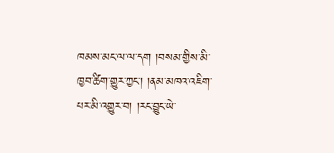ཁམས་མང་ལ་ལ་དག །བསམ་གྱིས་མི་
ཁྱབ་ཚིག་གྱུར་ཀྱང་། །ནམ་མཁའ་འཇིག་པར་མི་འགྱུར་བ། །རང་བྱུང་ཡེ་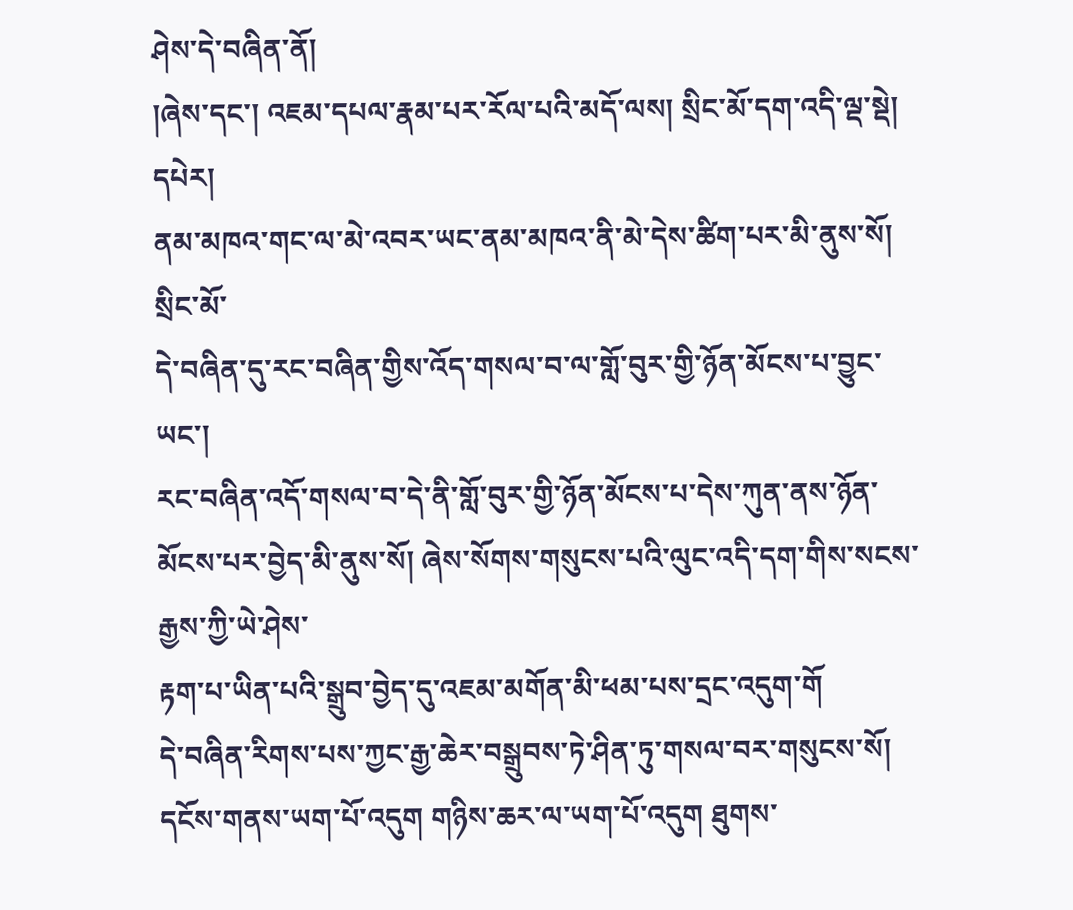ཤེས་དེ་བཞིན་ནོ།
།ཞེས་དང་། འཇམ་དཔལ་རྣམ་པར་རོལ་པའི་མདོ་ལས། སྲིང་མོ་དག་འདི་ལྡ་སྡེ། དཔེར།
ནམ་མཁའ་གང་ལ་མེ་འབར་ཡང་ནམ་མཁའ་ནི་མེ་དེས་ཚིག་པར་མི་ནུས་སོ། སྲིང་མོ་
དེ་བཞིན་དུ་རང་བཞིན་གྱིས་འོད་གསལ་བ་ལ་གློ་བུར་གྱི་ཉོན་མོངས་པ་བྱུང་ཡང་།
རང་བཞིན་འདོ་གསལ་བ་དེ་ནི་གློ་བུར་གྱི་ཉོན་མོངས་པ་དེས་ཀུན་ནས་ཉོན་
མོངས་པར་བྱེད་མི་ནུས་སོ། ཞེས་སོགས་གསུངས་པའི་ལུང་འདི་དག་གིས་སངས་རྒྱས་ཀྱི་ཡེ་ཤེས་
རྟག་པ་ཡིན་པའི་སྒྲུབ་བྱེད་དུ་འཇམ་མགོན་མི་ཕམ་པས་དྲང་འདུག་གོ
དེ་བཞིན་རིགས་པས་ཀྱང་རྒྱ་ཆེར་བསྒྲུབས་ཏེ་ཤིན་ཏུ་གསལ་བར་གསུངས་སོ།
དངོས་གནས་ཡག་པོ་འདུག གཉིས་ཆར་ལ་ཡག་པོ་འདུག ཐུགས་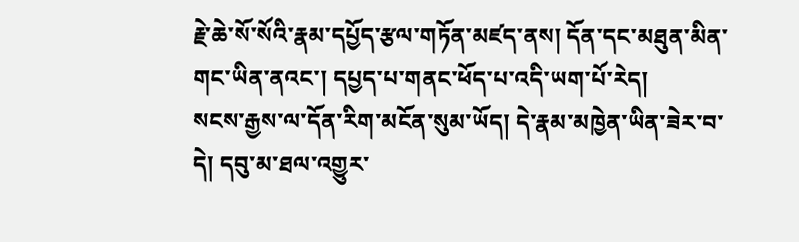རྗེ་ཆེ་སོ་སོའི་རྣམ་དཔྱོད་རྩལ་གཏོན་མཛད་ནས། དོན་དང་མཐུན་མིན་གང་ཡིན་ནའང་། དཔྱད་པ་གནང་ཕོད་པ་འདི་ཡག་པོ་རེད།
སངས་རྒྱས་ལ་དོན་རིག་མངོན་སུམ་ཡོད། དེ་རྣམ་མཁྱེན་ཡིན་ཟེར་བ་དེ། དབུ་མ་ཐལ་འགྱུར་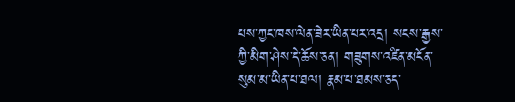པས་ཀྱང་ཁས་ལེན་ཟེར་ཡིན་པར་འདྲ། སངས་རྒྱས་ཀྱི་མིག་ཤེས་དེ་ཆོས་ཅན། གཟུགས་འཛིན་མངོན་སུམ་མ་ཡིན་པ་ཐལ། རྣམ་པ་ཐམས་ཅད་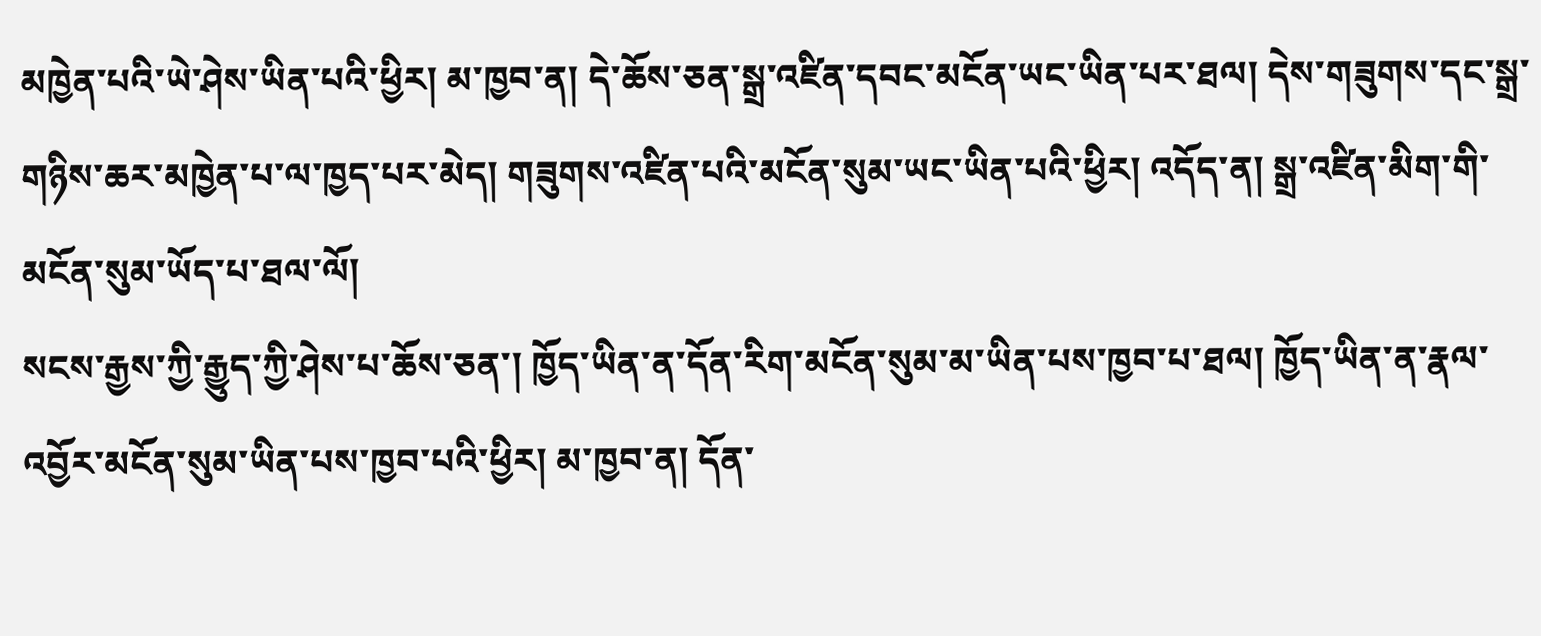མཁྱེན་པའི་ཡེ་ཤེས་ཡིན་པའི་ཕྱིར། མ་ཁྱབ་ན། དེ་ཆོས་ཅན་སྒྲ་འཛིན་དབང་མངོན་ཡང་ཡིན་པར་ཐལ། དེས་གཟུགས་དང་སྒྲ་གཉིས་ཆར་མཁྱེན་པ་ལ་ཁྱད་པར་མེད། གཟུགས་འཛིན་པའི་མངོན་སུམ་ཡང་ཡིན་པའི་ཕྱིར། འདོད་ན། སྒྲ་འཛིན་མིག་གི་མངོན་སུམ་ཡོད་པ་ཐལ་ལོ།
སངས་རྒྱས་ཀྱི་རྒྱུད་ཀྱི་ཤེས་པ་ཆོས་ཅན་། ཁྱོད་ཡིན་ན་དོན་རིག་མངོན་སུམ་མ་ཡིན་པས་ཁྱབ་པ་ཐལ། ཁྱོད་ཡིན་ན་རྣལ་འབྱོར་མངོན་སུམ་ཡིན་པས་ཁྱབ་པའི་ཕྱིར། མ་ཁྱབ་ན། དོན་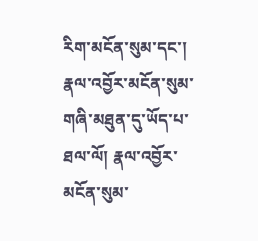རིག་མངོན་སུམ་དང་། རྣལ་འབྱོར་མངོན་སུམ་གཞི་མཐུན་དུ་ཡོད་པ་ཐལ་ལོ། རྣལ་འབྱོར་མངོན་སུམ་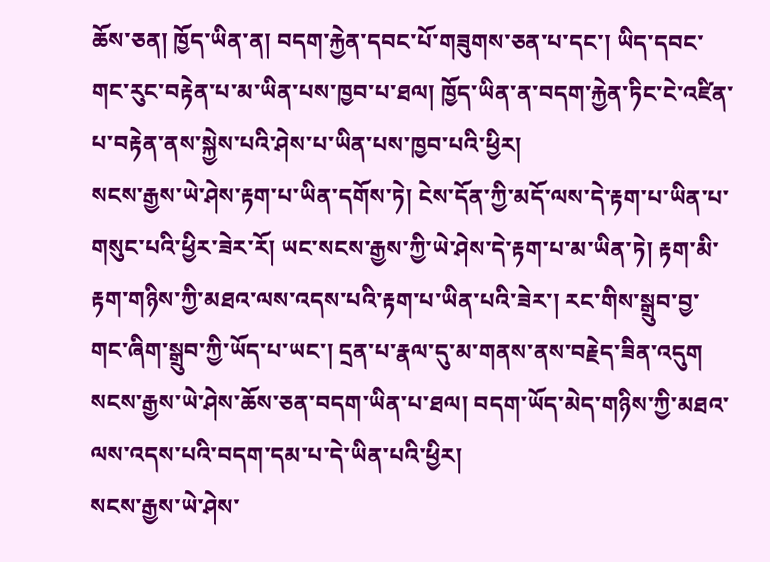ཆོས་ཅན། ཁྱོད་ཡིན་ན། བདག་རྐྱེན་དབང་པོ་གཟུགས་ཅན་པ་དང་། ཡིད་དབང་གང་རུང་བརྟེན་པ་མ་ཡིན་པས་ཁྱབ་པ་ཐལ། ཁྱོད་ཡིན་ན་བདག་རྐྱེན་ཏིང་ངེ་འཛིན་པ་བརྟེན་ནས་སྐྱེས་པའི་ཤེས་པ་ཡིན་པས་ཁྱབ་པའི་ཕྱིར།
སངས་རྒྱས་ཡེ་ཤེས་རྟག་པ་ཡིན་དགོས་ཏེ། ངེས་དོན་ཀྱི་མདོ་ལས་དེ་རྟག་པ་ཡིན་པ་གསུང་པའི་ཕྱིར་ཟེར་རོ། ཡང་སངས་རྒྱས་ཀྱི་ཡེ་ཤེས་དེ་རྟག་པ་མ་ཡིན་ཏེ། རྟག་མི་རྟག་གཉིས་ཀྱི་མཐའ་ལས་འདས་པའི་རྟག་པ་ཡིན་པའི་ཟེར་། རང་གིས་སྒྲུབ་བྱ་གང་ཞིག་སྒྲུབ་ཀྱི་ཡོད་པ་ཡང་། དྲན་པ་རྣལ་དུ་མ་གནས་ནས་བརྗེད་ཟིན་འདུག
སངས་རྒྱས་ཡེ་ཤེས་ཆོས་ཅན་བདག་ཡིན་པ་ཐལ། བདག་ཡོད་མེད་གཉིས་ཀྱི་མཐའ་ལས་འདས་པའི་བདག་དམ་པ་དེ་ཡིན་པའི་ཕྱིར།
སངས་རྒྱས་ཡེ་ཤེས་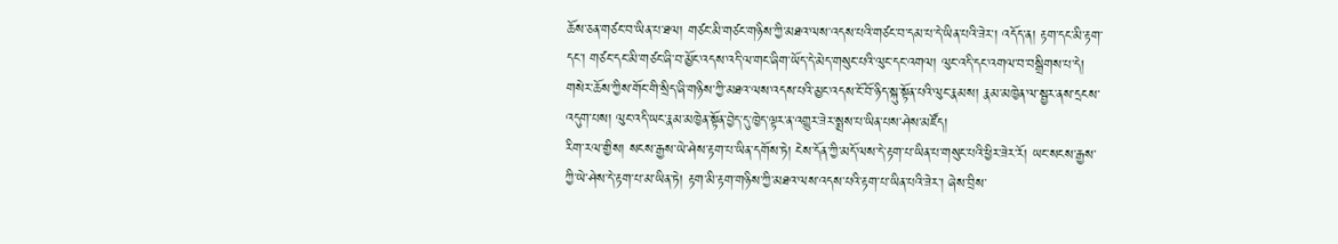ཆོས་ཅན་གཙང་བ་ཡིན་པ་ཐལ། གཙང་མི་གཙང་གཉིས་ཀྱི་མཐའ་ལས་འདས་པའི་གཙང་བ་དམ་པ་དེ་ཡིན་པའི་ཟེར་། འདོད་ན། རྟག་དང་མི་རྟག་དང་། གཙང་དང་མི་གཙང་ཞི་བ་མྱོང་འདས་འདི་ལ་གང་ཞིག་ཡོད་དེ་མེད་གསུང་པའི་ལུང་དང་འགལ། ལུང་འདི་དང་འགལ་བ་བསྒྲིགས་པ་དེ། གསེར་ཆོས་ཀྱིས་གོང་གི་སྲིད་ཞི་གཉིས་ཀྱི་མཐའ་ལས་འདས་པའི་མྱང་འདས་ངོ་བོ་ཉིད་སྐུ་སྟོན་པའི་ལུང་རྣམས། རྣམ་མཁྱེན་ལ་སྦྱར་ནས་དྲངས་འདུག་པས། ལུང་འདི་ཡང་རྣམ་མཁྱེན་སྟོན་བྱེད་དུ་ཁྱེད་ལྟར་ན་འགྱུར་ཟེར་སྨྲས་པ་ཡིན་པས་ཤེས་མཛོད།
རིག་རལ་གྱིས། སངས་རྒྱས་ཡེ་ཤེས་རྟག་པ་ཡིན་དགོས་ཏེ། ངེས་དོན་ཀྱི་མདོ་ལས་དེ་རྟག་པ་ཡིན་པ་གསུང་པའི་ཕྱིར་ཟེར་རོ། ཡང་སངས་རྒྱས་ཀྱི་ཡེ་ཤེས་དེ་རྟག་པ་མ་ཡིན་ཏེ། རྟག་མི་རྟག་གཉིས་ཀྱི་མཐའ་ལས་འདས་པའི་རྟག་པ་ཡིན་པའི་ཟེར་། ཞེས་བྲིས་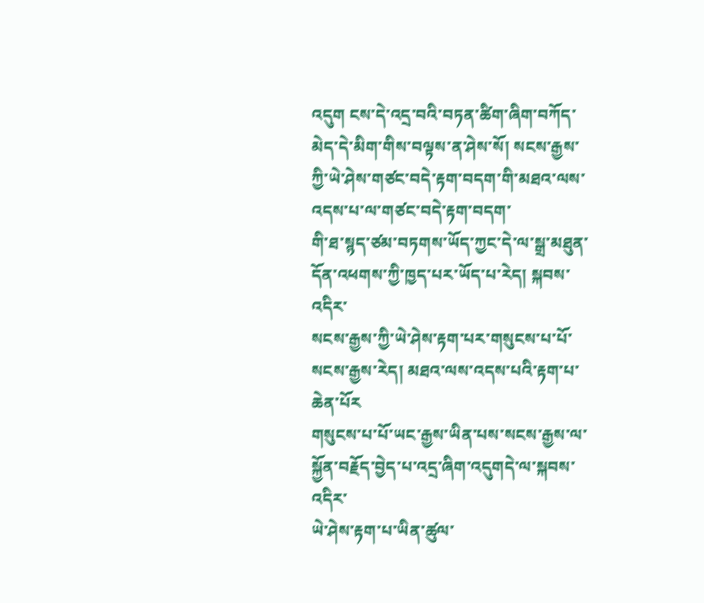འདུག ངས་དེ་འདྲ་བའི་བཏན་ཚིག་ཞིག་བཀོད་མེད་དེ་མིག་གིས་བལྟས་ན་ཤེས་སོ། སངས་རྒྱས་ཀྱི་ཡེ་ཤེས་གཙང་བདེ་རྟག་བདག་གི་མཐའ་ལས་འདས་པ་ལ་གཙང་བདེ་རྟག་བདག་
གི་ཐ་སྙད་ཙམ་བཏགས་ཡོད་ཀྱང་དེ་ལ་སྒྲ་མཐུན་དོན་འཕགས་ཀྱི་ཁྱད་པར་ཡོད་པ་རེད། སྐབས་འདིར་
སངས་རྒྱས་ཀྱི་ཡེ་ཤེས་རྟག་པར་གསུངས་པ་པོ་སངས་རྒྱས་རེད། མཐའ་ལས་འདས་པའི་རྟག་པ་ཆེན་པོར
གསུངས་པ་པོ་ཡང་རྒྱས་ཡིན་པས་སངས་རྒྱས་ལ་སྐྱོན་བརྗོད་བྱེད་པ་འདྲ་ཞིག་འདུགདེ་ལ་སྐབས་འདིར་
ཡེ་ཤེས་རྟག་པ་ཡིན་ཚུལ་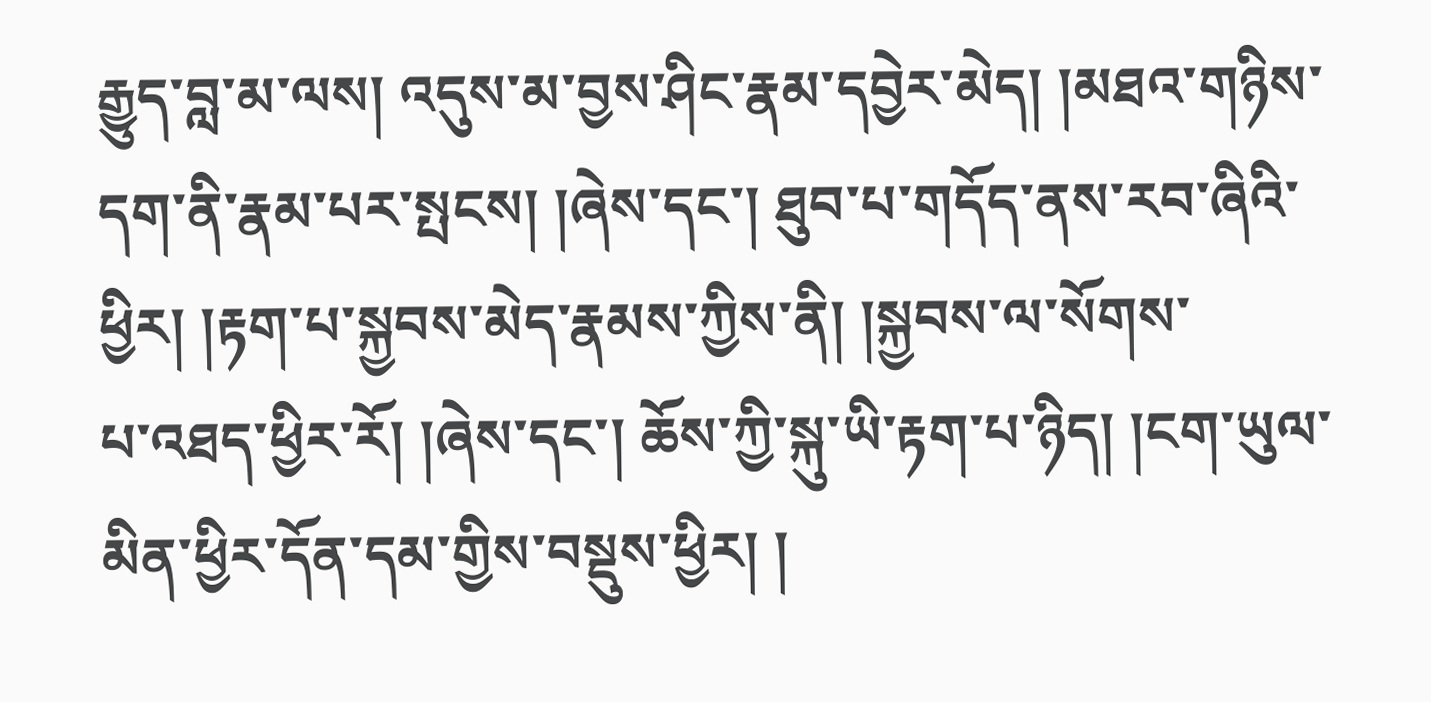རྒྱུད་བླ་མ་ལས། འདུས་མ་བྱས་ཤིང་རྣམ་དབྱེར་མེད། །མཐའ་གཉིས་དག་ནི་རྣམ་པར་སྤངས། །ཞེས་དང་། ཐུབ་པ་གདོད་ནས་རབ་ཞིའི་ཕྱིར། །རྟག་པ་སྐྱབས་མེད་རྣམས་ཀྱིས་ནི། །སྐྱབས་ལ་སོགས་
པ་འཐད་ཕྱིར་རོ། །ཞེས་དང་། ཆོས་ཀྱི་སྐུ་ཡི་རྟག་པ་ཉིད། །ངག་ཡུལ་མིན་ཕྱིར་དོན་དམ་གྱིས་བསྡུས་ཕྱིར། །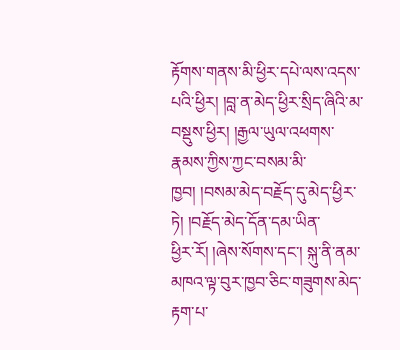རྟོགས་གནས་མི་ཕྱིར་དཔེ་ལས་འདས་པའི་ཕྱིར། །བླ་ན་མེད་ཕྱིར་སྲིད་ཞིའི་མ་བསྡུས་ཕྱིར། །རྒྱལ་ཡུལ་འཕགས་རྣམས་ཀྱིས་ཀྱང་བསམ་མི་ཁྱབ། །བསམ་མེད་བརྗོད་དུ་མེད་ཕྱིར་ཏེ། །བརྗོད་མེད་དོན་དམ་ཡིན་
ཕྱིར་རོ། །ཞེས་སོགས་དང་། སྐུ་ནི་ནམ་མཁའ་ལྟ་བུར་ཁྱབ་ཅིང་གཟུགས་མེད་རྟག་པ་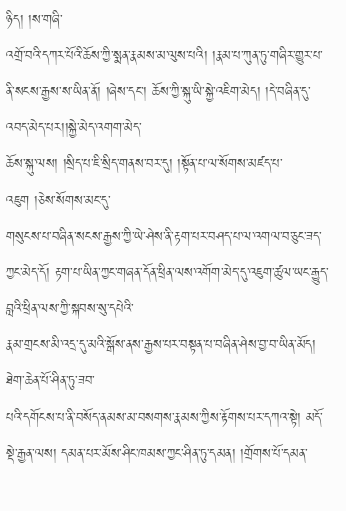ཉིད། །ས་གཞི་
འགྲོ་བའི་དཀར་པོའི་ཆོས་ཀྱི་སྨན་རྣམས་མ་ལུས་པའི། །རྣམ་པ་ཀུན་ཏུ་གཞིར་གྱུར་པ་ནི་སངས་རྒྱས་ས་ཡིན་ནོ། །ཞེས་དང་། ཆོས་ཀྱི་སྐུ་ཡི་སྐྱེ་འཇིག་མེད། །དེ་བཞིན་དུ་འབད་མེད་པར།།སྐྱེ་མེད་འགག་མེད་
ཆོས་སྐུ་ལས། །སྲིད་པ་ཇི་སྲིད་གནས་བར་དུ། །སྟོན་པ་ལ་སོགས་མཛད་པ་འཇུག །ཅེས་སོགས་མང་དུ་
གསུངས་པ་བཞིན་སངས་རྒྱས་ཀྱི་ཡེ་ཤེས་ནི་རྟག་པར་བཤད་པ་ལ་འགལ་བ་ཅུང་ཟད་ཀྱང་མེད་དོ། རྟག་པ་ཡིན་ཀྱང་གཞན་དོན་ཕྲིན་ལས་འགོག་མེད་དུ་འཇུག་ཚུལ་ཡང་རྒྱུད་བླའི་ཕྲིན་ལས་ཀྱི་སྐབས་སུ་དཔེའི་
རྣམ་གྲངས་མི་འདྲ་དུ་མའི་སྒོས་ནས་རྒྱས་པར་བསྟན་པ་བཞིན་ཤེས་བྱ་བ་ཡིན་མོད། ཐེག་ཆེན་པོ་ཤིན་ཏུ་ཟབ་
པའི་དགོངས་པ་ནི་བསོད་ནམས་མ་བསགས་རྣམས་ཀྱིས་རྟོགས་པར་དཀའ་སྟེ། མདོ་སྡེ་རྒྱན་ལས། དམན་པར་མོས་ཤིང་ཁམས་ཀྱང་ཤིན་ཏུ་དམན། །གྲོགས་པོ་དམན་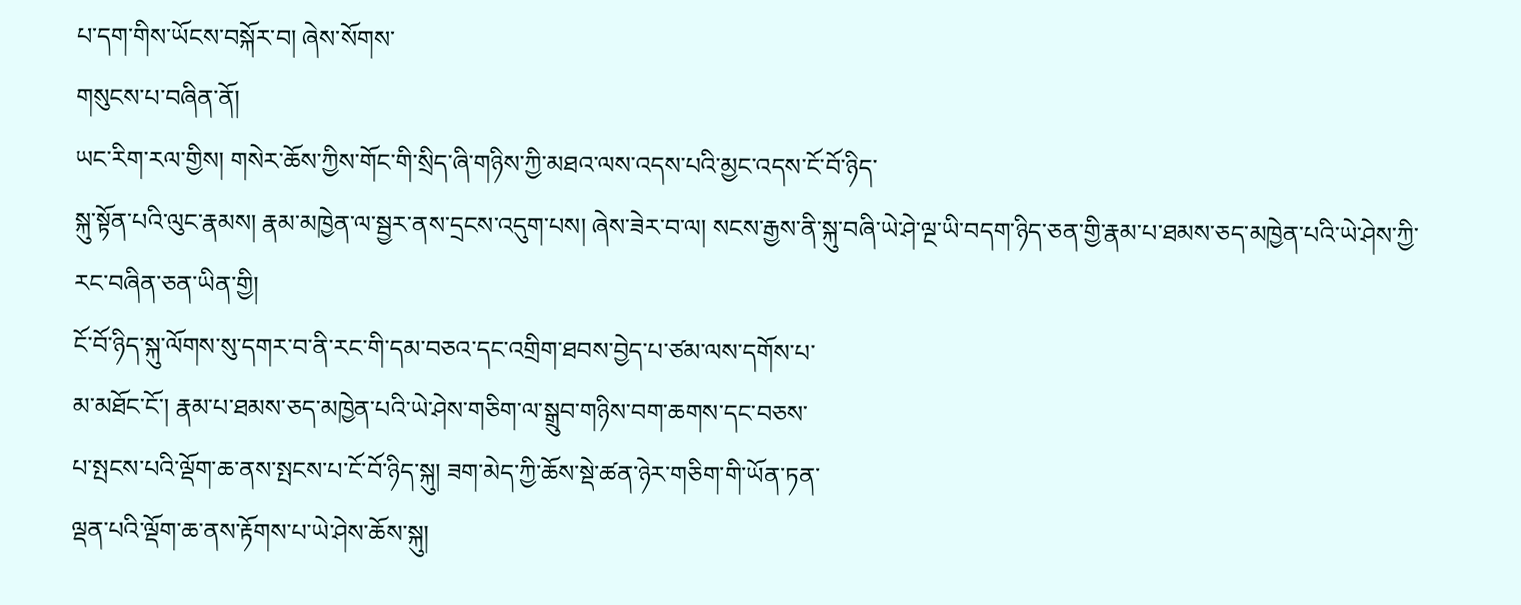པ་དག་གིས་ཡོངས་བསྐོར་བ། ཞེས་སོགས་
གསུངས་པ་བཞིན་ནོ།
ཡང་རིག་རལ་གྱིས། གསེར་ཆོས་ཀྱིས་གོང་གི་སྲིད་ཞི་གཉིས་ཀྱི་མཐའ་ལས་འདས་པའི་མྱང་འདས་ངོ་བོ་ཉིད་
སྐུ་སྟོན་པའི་ལུང་རྣམས། རྣམ་མཁྱེན་ལ་སྦྱར་ནས་དྲངས་འདུག་པས། ཞེས་ཟེར་བ་ལ། སངས་རྒྱས་ནི་སྐུ་བཞི་ཡེ་ཤེ་ལྔ་ཡི་བདག་ཉིད་ཅན་གྱི་རྣམ་པ་ཐམས་ཅད་མཁྱེན་པའི་ཡེ་ཤེས་ཀྱི་རང་བཞིན་ཅན་ཡིན་གྱི།
ངོ་བོ་ཉིད་སྐུ་ལོགས་སུ་དགར་བ་ནི་རང་གི་དམ་བཅའ་དང་འགྲིག་ཐབས་བྱེད་པ་ཙམ་ལས་དགོས་པ་
མ་མཐོང་ངོ་། རྣམ་པ་ཐམས་ཅད་མཁྱེན་པའི་ཡེ་ཤེས་གཅིག་ལ་སྒྲུབ་གཉིས་བག་ཆགས་དང་བཅས་
པ་སྤངས་པའི་ལྡོག་ཆ་ནས་སྤངས་པ་ངོ་བོ་ཉིད་སྐུ། ཟག་མེད་ཀྱི་ཆོས་སྡེ་ཚན་ཉེར་གཅིག་གི་ཡོན་ཏན་
ལྡན་པའི་ལྡོག་ཆ་ནས་རྟོགས་པ་ཡེ་ཤེས་ཆོས་སྐུ།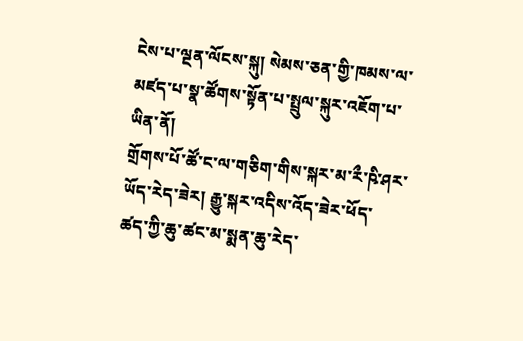ངེས་པ་ལྔན་ལོངས་སྐུ། སེམས་ཅན་གྱི་ཁམས་ལ་མཛད་པ་སྣ་ཚོགས་སྟོན་པ་སྤྲུལ་སྐུར་འཇོག་པ་ཡིན་ནོ།
གྲོགས་པོ་ཚོ་ང་ལ་གཅིག་གིས་སྐར་མ་རྀ་ཥི་ཤར་ཡོད་རེད་ཟེར། རྒྱུ་སྐར་འདིས་འོད་ཟེར་ཕོད་
ཚད་ཀྱི་ཆུ་ཚང་མ་སྨན་ཆུ་རེད་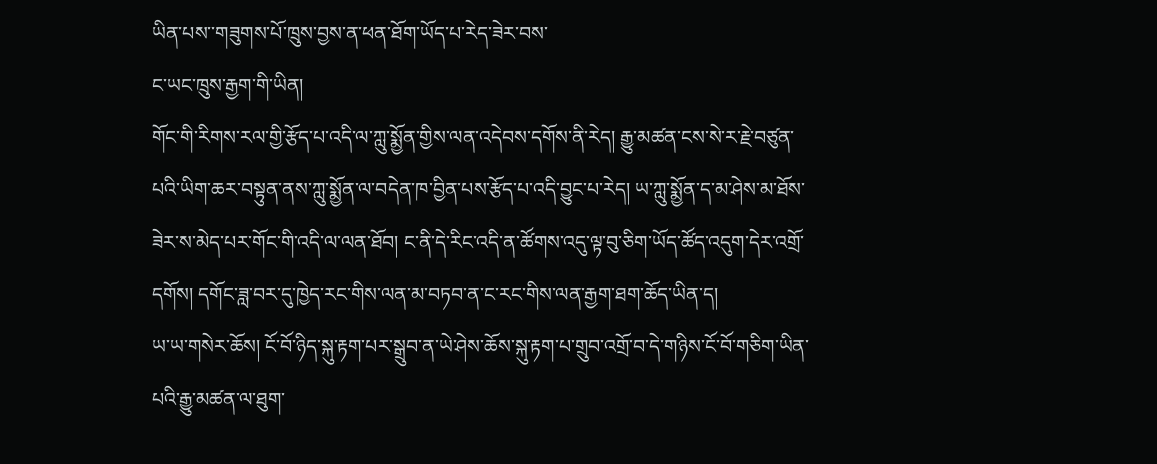ཡིན་པས་་གཟུགས་པོ་ཁྲུས་བྱས་ན་ཕན་ཐོག་ཡོད་པ་རེད་ཟེར་བས་
ང་ཡང་ཁྲུས་རྒྱག་གི་ཡིན།
གོང་གི་རིགས་རལ་གྱི་རྩོད་པ་འདི་ལ་ཀླུ་སྨྱོན་གྱིས་ལན་འདེབས་དགོས་ནི་རེད། རྒྱུ་མཚན་ངས་སེ་ར་རྗེ་བཙུན་པའི་ཡིག་ཆར་བསྟུན་ནས་ཀླུ་སྨྱོན་ལ་བདེན་ཁ་བྱིན་པས་རྩོད་པ་འདི་བྱུང་པ་རེད། ཡ་ཀླུ་སྨྱོན་ད་མ་ཤེས་མ་ཐོས་ཟེར་ས་མེད་པར་གོང་གི་འདི་ལ་ལན་ཐོབ། ང་ནི་དེ་རིང་འདི་ན་ཚོགས་འདུ་ལྟ་བུ་ཅིག་ཡོད་ཚོད་འདུག་དེར་འགྲོ་དགོས། དགོང་ཟླ་བར་དུ་ཁྱེད་རང་གིས་ལན་མ་བཏབ་ན་ང་རང་གིས་ལན་རྒྱག་ཐག་ཆོད་ཡིན་ད།
ཡ་ཡ་གསེར་ཆོས། ངོ་བོ་ཉིད་སྐུ་རྟག་པར་སྒྲུབ་ན་ཡེ་ཤེས་ཆོས་སྐུ་རྟག་པ་གྲུབ་འགྲོ་བ་དེ་གཉིས་ངོ་བོ་གཅིག་ཡིན་པའི་རྒྱུ་མཚན་ལ་ཐུག་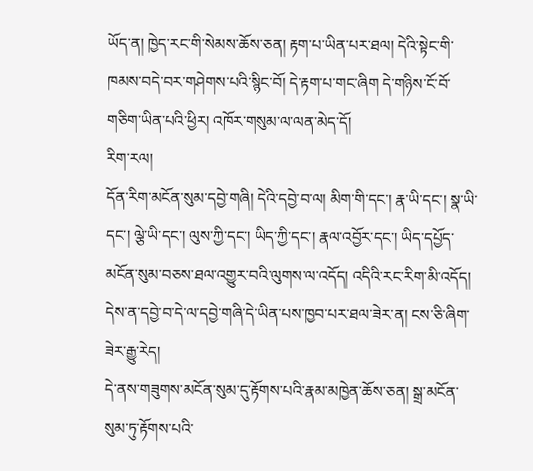ཡོད་ན། ཁྱེད་རང་གི་སེམས་ཆོས་ཅན། རྟག་པ་ཡིན་པར་ཐལ། དེའི་སྟེང་གི་ཁམས་བདེ་བར་གཤེགས་པའི་སྙིང་བོ། དེ་རྟག་པ་གང་ཞིག དེ་གཉིས་ངོ་བོ་གཅིག་ཡིན་པའི་ཕྱིར། འཁོར་གསུམ་ལ་ལན་མེད་དོ།
རིག་རལ།
དོན་རིག་མངོན་སུམ་དབྱེ་གཞི། དེའི་དབྱེ་བ་ལ། མིག་གི་དང་། རྣ་ཡི་དང་། སྣ་ཡི་དང་། ལྕེ་ཡི་དང་། ལུས་ཀྱི་དང་། ཡིད་ཀྱི་དང་། རྣལ་འབྱོར་དང་། ཡིད་དཔྱོད་མངོན་སུམ་བཅས་ཐལ་འགྱུར་བའི་ལུགས་ལ་འདོད། འདིའི་རང་རིག་མི་འདོད། དེས་ན་དབྱེ་བ་དེ་ལ་དབྱེ་གཞི་དེ་ཡིན་པས་ཁྱབ་པར་ཐལ་ཟེར་ན། ངས་ཅི་ཞིག་ཟེར་རྒྱུ་རེད།
དེ་ནས་གཟུགས་མངོན་སུམ་དུ་རྟོགས་པའི་རྣམ་མཁྱེན་ཆོས་ཅན། སྒྲ་མངོན་སུམ་ཏུ་རྟོགས་པའི་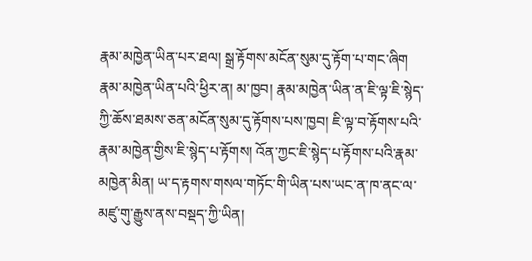རྣམ་མཁྱེན་ཡིན་པར་ཐལ། སྒྲ་རྟོགས་མངོན་སུམ་དུ་རྟོག་པ་གང་ཞིག རྣམ་མཁྱེན་ཡིན་པའི་ཕྱིར་ན། མ་ཁྱབ། རྣམ་མཁྱེན་ཡིན་ན་ཇི་ལྟ་ཇི་སྙེད་ཀྱི་ཆོས་ཐམས་ཅན་མངོན་སུམ་དུ་རྟོགས་པས་ཁྱབ། ཇི་ལྟ་བ་རྟོགས་པའི་རྣམ་མཁྱེན་གྱིས་ཇི་སྙེད་པ་རྟོགས། འོན་ཀྱང་ཇི་སྙེད་པ་རྟོགས་པའི་རྣམ་མཁྱེན་མིན། ཡ་ད་རྟགས་གསལ་གཏོང་གི་ཡིན་པས་ཡང་ན་ཁ་ནང་ལ་མཛུ་གུ་རྒྱུས་ནས་བསྡད་ཀྱི་ཡིན།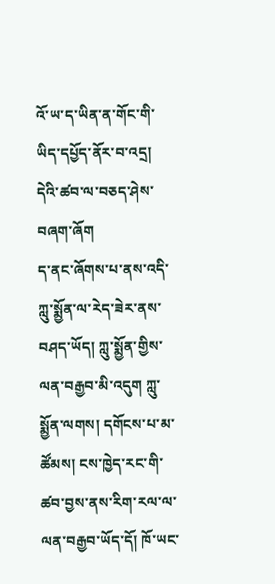འོ་ཡ་ད་ཡིན་ན་གོང་གི་ཡིད་དཔྱོད་ནོར་བ་འདྲ། དེའི་ཚབ་ལ་བཅད་ཤེས་བཞག་ཞོག
ད་ནང་ཞོགས་པ་ནས་འདི་ཀླུ་སྨྱོན་ལ་རེད་ཟེར་ནས་བཤད་ཡོད། ཀླུ་སྨྱོན་གྱིས་ལན་བརྒྱབ་མི་འདུག ཀླུ་སྨྱོན་ལགས། དགོངས་པ་མ་ཚོམས། ངས་ཁྱེད་རང་གི་ཚབ་བྱས་ནས་རིག་རལ་ལ་ལན་བརྒྱབ་ཡོད་དོ། ཁོ་ཡང་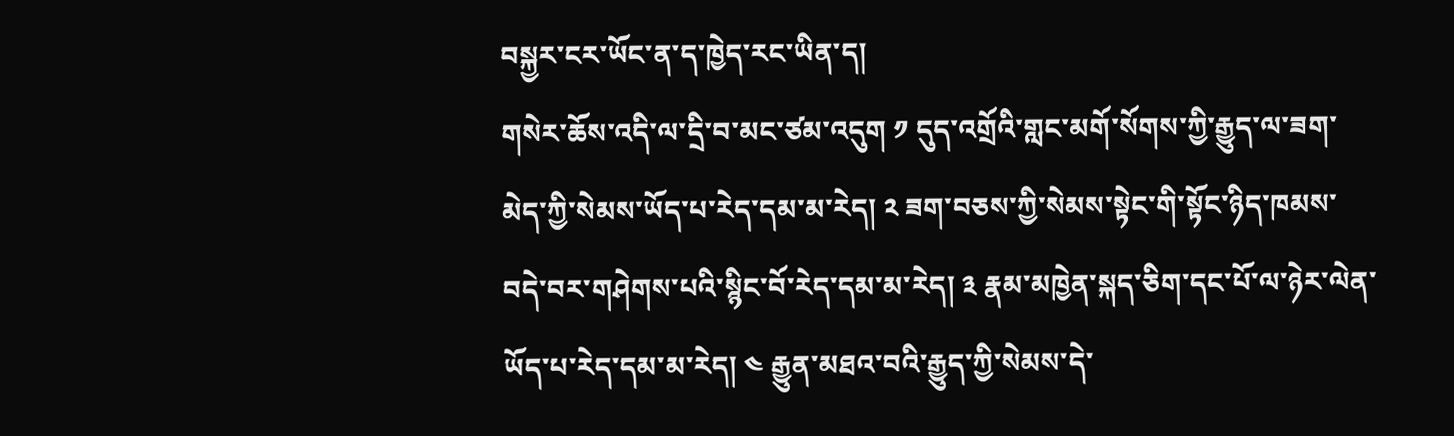བསྐྱར་ངར་ཡོང་ན་ད་ཁྱེད་རང་ཡིན་ད།
གསེར་ཆོས་འདི་ལ་དྲི་བ་མང་ཙམ་འདུག ༡ དུད་འགྲོའི་གླང་མགོ་སོགས་ཀྱི་རྒྱུད་ལ་ཟག་མེད་ཀྱི་སེམས་ཡོད་པ་རེད་དམ་མ་རེད། ༢ ཟག་བཅས་ཀྱི་སེམས་སྟེང་གི་སྟོང་ཉིད་ཁམས་བདེ་བར་གཤེགས་པའི་སྙིང་བོ་རེད་དམ་མ་རེད། ༣ རྣམ་མཁྱེན་སྐད་ཅིག་དང་པོ་ལ་ཉེར་ལེན་ཡོད་པ་རེད་དམ་མ་རེད། ༤ རྒྱུན་མཐའ་བའི་རྒྱུད་ཀྱི་སེམས་དེ་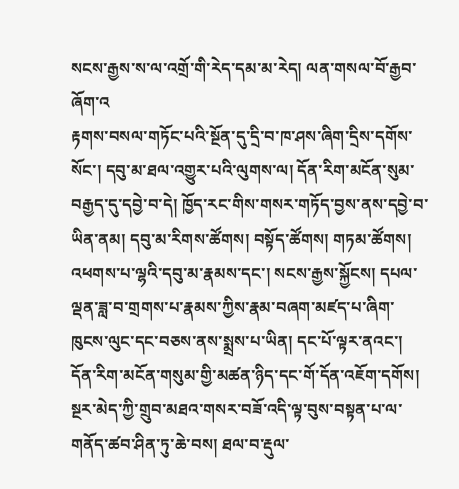སངས་རྒྱས་ས་ལ་འགྲོ་གི་རེད་དམ་མ་རེད། ལན་གསལ་བོ་རྒྱབ་ཞོག་འ
རྟགས་བསལ་གཏོང་པའི་སྔོན་དུ་དྲི་བ་ཁ་ཤས་ཞིག་དྲིས་དགོས་སོང་། དབུ་མ་ཐལ་འགྱུར་པའི་ལུགས་ལ། དོན་རིག་མངོན་སུམ་བརྒྱད་དུ་དབྱེ་བ་དེ། ཁྱོད་རང་གིས་གསར་གཏོད་བྱས་ནས་དབྱེ་བ་ཡིན་ནམ། དབུ་མ་རིགས་ཚོགས། བསྟོད་ཚོགས། གཏམ་ཚོགས། འཕགས་པ་ལྷའི་དབུ་མ་རྣམས་དང་། སངས་རྒྱས་སྐྱོངས། དཔལ་ལྡན་ཟླ་བ་གྲགས་པ་རྣམས་ཀྱིས་རྣམ་བཞག་མཛད་པ་ཞིག་ཁུངས་ལུང་དང་བཅས་ནས་སྨྲས་པ་ཡིན། དང་པོ་ལྟར་ནའང་། དོན་རིག་མངོན་གསུམ་གྱི་མཚན་ཉིད་དང་གོ་དོན་འཇོག་དགོས། སྔར་མེད་ཀྱི་གྲུབ་མཐའ་གསར་བཟོ་འདི་ལྟ་བུས་བསྟན་པ་ལ་གནོད་ཚབ་ཤིན་ཏུ་ཆེ་བས། ཐལ་བ་རྡུལ་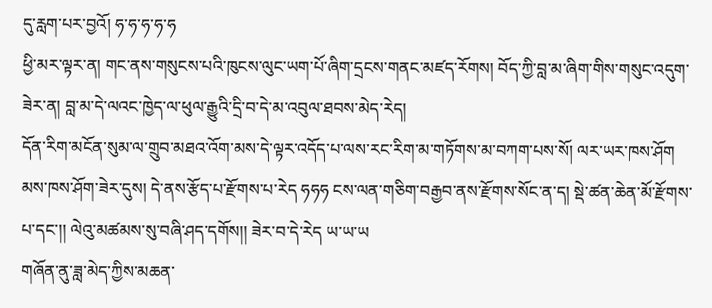དུ་རླག་པར་བྱའོ། ཧ་ཧ་ཧ་ཧ་ཧ
ཕྱི་མར་ལྟར་ན། གང་ནས་གསུངས་པའི་ཁུངས་ལུང་ཡག་པོ་ཞིག་དྲངས་གནང་མཛད་རོགས། བོད་ཀྱི་བླ་མ་ཞིག་གིས་གསུང་འདུག་ཟེར་ན། བླ་མ་དེ་ལའང་ཁྱེད་ལ་ཕུལ་རྒྱུའི་དྲི་བ་དེ་མ་འབུལ་ཐབས་མེད་རེད།
དོན་རིག་མངོན་སུམ་ལ་གྲུབ་མཐའ་འོག་མས་དེ་ལྟར་འདོད་པ་ལས་རང་རིག་མ་གཏོགས་མ་བཀག་པས་སོ། ལར་ཡར་ཁས་ཤོག མས་ཁས་ཤོག་ཟེར་དུས། དེ་ནས་རྩོད་པ་རྫོགས་པ་རེད ཧཧཧ ངས་ལན་གཅིག་བརྒྱབ་ནས་རྫོགས་སོང་ན་ད། སྡེ་ཚན་ཆེན་མོ་རྫོགས་པ་དང་།། ལེའུ་མཚམས་སུ་བཞི་ཤད་དགོས།། ཟེར་བ་དེ་རེད ཡ་ཡ་ཡ
གཞོན་ནུ་ཟླ་མེད་ཀྱིས་མཆན་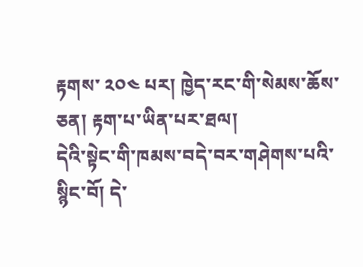རྟགས་ ༢༠༤ པར། ཁྱེད་རང་གི་སེམས་ཆོས་ཅན། རྟག་པ་ཡིན་པར་ཐལ།
དེའི་སྟེང་གི་ཁམས་བདེ་བར་གཤེགས་པའི་སྙིང་བོ། དེ་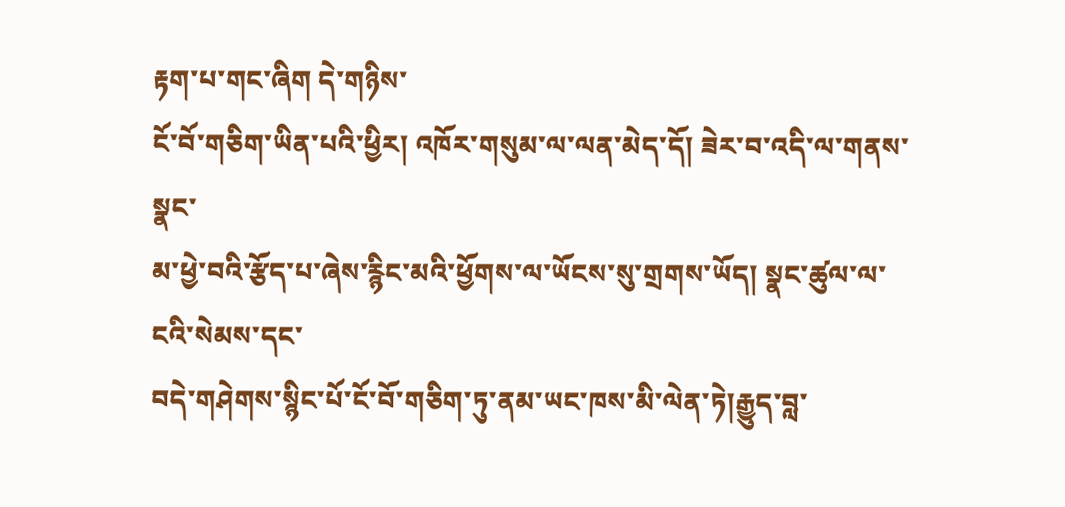རྟག་པ་གང་ཞིག དེ་གཉིས་
ངོ་བོ་གཅིག་ཡིན་པའི་ཕྱིར། འཁོར་གསུམ་ལ་ལན་མེད་དོ། ཟེར་བ་འདི་ལ་གནས་སྣང་
མ་ཕྱེ་བའི་རྩོད་པ་ཞེས་རྙིང་མའི་ཕྱོགས་ལ་ཡོངས་སུ་གྲགས་ཡོད། སྣང་ཚུལ་ལ་ངའི་སེམས་དང་
བདེ་གཤེགས་སྙིང་པོ་ངོ་བོ་གཅིག་ཏུ་ནམ་ཡང་ཁས་མི་ལེན་ཏེ།རྒྱུད་བླ་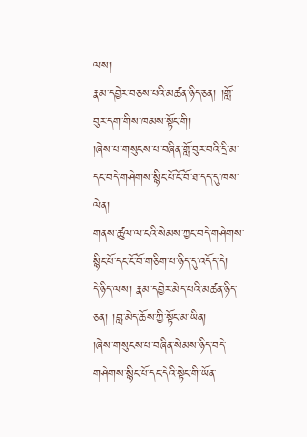ལས།
རྣམ་དབྱེར་བཅས་པའི་མཚན་ཉིད་ཅན། །གློ་བུར་དག་གིས་ཁམས་སྟོང་གི།
།ཞེས་པ་གསུངས་པ་བཞིན་གློ་བུར་བའི་དྲི་མ་དང་བདེ་གཤེགས་སྙིང་པོ་ངོ་བོ་ཐ་དད་དུ་ཁས་ལེན།
གནས་ཚུལ་ལ་ངའི་སེམས་ཀྱང་བདེ་གཤེགས་སྙིང་པོ་དང་ངོ་བོ་གཅིག་པ་ཉིད་དུ་འདོད་དེ།
དེ་ཉིད་ལས། རྣམ་དབྱེར་མེད་པའི་མཚན་ཉིད་ཅན། །བླ་མེད་ཆོས་ཀྱི་སྟོང་མ་ཡིན།
།ཞེས་གསུངས་པ་བཞིན་སེམས་ཉིད་བདེ་གཤེགས་སྙིང་པོ་དང་དེའི་སྟེང་གི་ཡོན་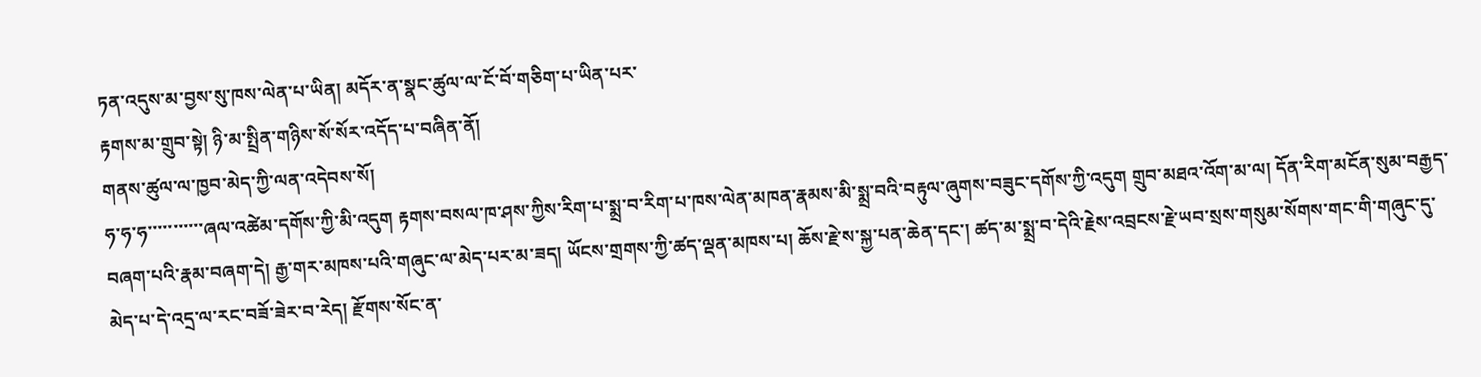ཏན་འདུས་མ་བྱས་སུ་ཁས་ལེན་པ་ཡིན། མདོར་ན་སྣང་ཚུལ་ལ་ངོ་བོ་གཅིག་པ་ཡིན་པར་
རྟགས་མ་གྲུབ་སྟེ། ཉི་མ་སྤྲིན་གཉིས་སོ་སོར་འདོད་པ་བཞིན་ནོ།
གནས་ཚུལ་ལ་ཁྱབ་མེད་ཀྱི་ལན་འདེབས་སོ།
ཧ་ཧ་ཧ་་་་་་་་་་་ཞལ་འཚེམ་དགོས་ཀྱི་མི་འདུག རྟགས་བསལ་ཁ་ཤས་ཀྱིས་རིག་པ་སྨྲ་བ་རིག་པ་ཁས་ལེན་མཁན་རྣམས་མི་སྨྲ་བའི་བརྟུལ་ཞུགས་བཟུང་དགོས་ཀྱི་འདུག གྲུབ་མཐའ་འོག་མ་ལ། དོན་རིག་མངོན་སུམ་བརྒྱད་བཞག་པའི་རྣམ་བཞག་དེ། རྒྱ་གར་མཁས་པའི་གཞུང་ལ་མེད་པར་མ་ཟད། ཡོངས་གྲགས་ཀྱི་ཚད་ལྡན་མཁས་པ། ཆོས་རྗེ་ས་སྐྱ་པན་ཆེན་དང་། ཚད་མ་སྨྲ་བ་དེའི་རྗེས་འབྲངས་རྗེ་ཡབ་སྲས་གསུམ་སོགས་གང་གི་གཞུང་དུ་མེད་པ་དེ་འདྲ་ལ་རང་བཟོ་ཟེར་བ་རེད། རྫོགས་སོང་ན་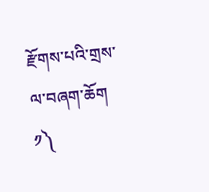རྫོགས་པའི་གྲས་ལ་བཞག་ཆོག
༡༽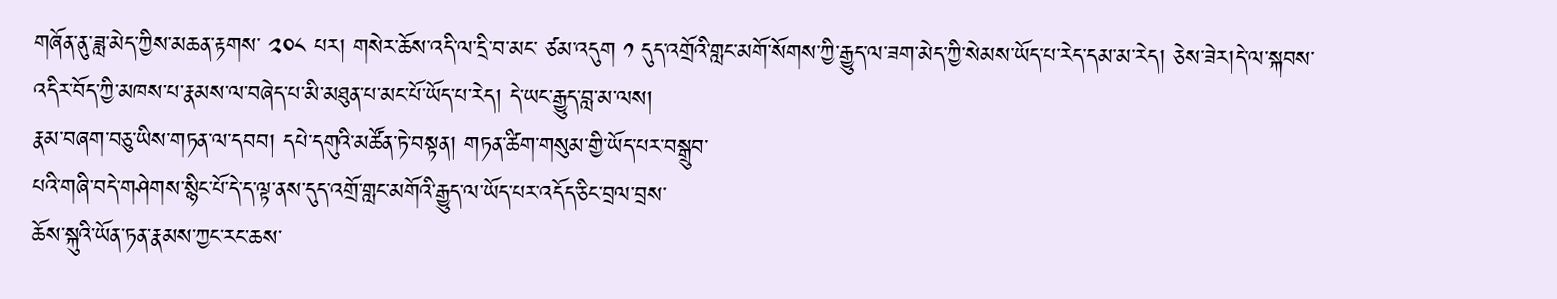གཞོན་ནུ་ཟླ་མེད་ཀྱིས་མཆན་རྟགས་ ༢༠༨ པར། གསེར་ཆོས་འདི་ལ་དྲི་བ་མང་ ཙམ་འདུག ༡ དུད་འགྲོའི་གླང་མགོ་སོགས་ཀྱི་རྒྱུད་ལ་ཟག་མེད་ཀྱི་སེམས་ཡོད་པ་རེད་དམ་མ་རེད། ཅེས་ཟེར།དེ་ལ་སྐབས་
འདིར་བོད་ཀྱི་མཁས་པ་རྣམས་ལ་བཞེད་པ་མི་མཐུན་པ་མང་པོ་ཡོད་པ་རེད། དེ་ཡང་རྒྱུད་བླ་མ་ལས།
རྣམ་བཞག་བཅུ་ཡིས་གཏན་ལ་དབབ། དཔེ་དགུའི་མཚོན་ཏེ་བསྟན། གཏན་ཚིག་གསུམ་གྱི་ཡོད་པར་བསྒྲུབ་
པའི་གཞི་བདེ་གཤེགས་སྙིང་པོ་དེ་ད་ལྟ་ནས་དུད་འགྲོ་གླང་མགོའི་རྒྱུད་ལ་ཡོད་པར་འདོད་ཅིང་བྲལ་བྲས་
ཆོས་སྐུའི་ཡོན་ཏན་རྣམས་ཀྱང་རང་ཆས་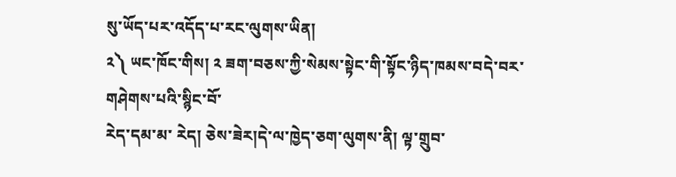སུ་ཡོད་པར་འདོད་པ་རང་ལུགས་ཡིན།
༢༽ ཡང་ཁོང་གིས། ༢ ཟག་བཅས་ཀྱི་སེམས་སྟེང་གི་སྟོང་ཉིད་ཁམས་བདེ་བར་གཤེགས་པའི་སྙིང་བོ་
རེད་དམ་མ་ རེད། ཅེས་ཟེར།དེ་ལ་ཁྱེད་ཅག་ལུགས་ནི། ལྟ་གྲུབ་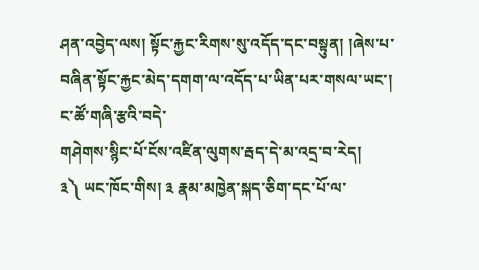ཤན་འབྱེད་ལས། སྟོང་རྐྱང་རིགས་སུ་འདོད་དང་བསྟུན། །ཞེས་པ་བཞིན་སྟོང་རྐྱང་མེད་དགག་ལ་འདོད་པ་ཡིན་པར་གསལ་ཡང་། ང་ཚོ་གཞི་རྩའི་བདེ་
གཤེགས་སྙིང་པོ་ངོས་འཛིན་ལུགས་རྦད་དེ་མ་འདྲ་བ་རེད།
༣༽ ཡང་ཁོང་གིས། ༣ རྣམ་མཁྱེན་སྐད་ཅིག་དང་པོ་ལ་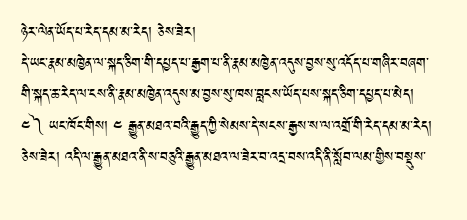ཉེར་ལེན་ཡོད་པ་རེད་དམ་མ་རེད། ཅེས་ཟེར།
དེ་ཡང་རྣམ་མཁྱེན་ལ་སྐད་ཅིག་གི་དཔྱད་པ་རྒྱག་པ་ནི་རྣམ་མཁྱེན་འདུས་བྱས་སུ་འདོད་པ་གཞིར་བཞག་
གི་སྐད་ཆ་རེད་ལ་ངས་ནི་རྣམ་མཁྱེན་འདུས་མ་བྱས་སུ་ཁས་བླངས་ཡོད་པས་སྐད་ཅིག་དཔྱད་པ་མེད།
༤༽ ཡང་ཁོང་གིས། ༤ རྒྱུན་མཐའ་བའི་རྒྱུད་ཀྱི་སེམས་དེ་སངས་རྒྱས་ས་ལ་འགྲོ་གི་རེད་དམ་མ་རེད།
ཅེས་ཟེར། འདི་ལ་རྒྱུན་མཐའ་ནི་ས་བཅུའི་རྒྱུན་མཐའ་ལ་ཟེར་བ་འདྲ་བས་འདི་ནི་སློབ་ལམ་གྱིས་བསྡུས་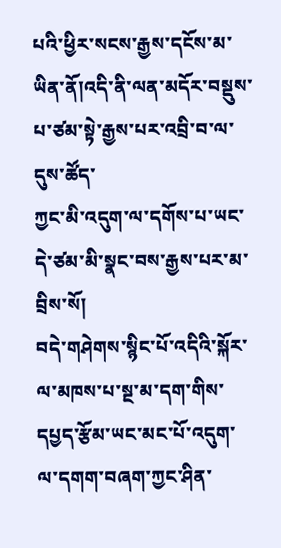པའི་ཕྱིར་སངས་རྒྱས་དངོས་མ་ཡིན་ནོ།འདི་ནི་ལན་མདོར་བསྡུས་པ་ཙམ་སྟེ་རྒྱས་པར་འབྲི་བ་ལ་དུས་ཚོད་
ཀྱང་མི་འདུག་ལ་དགོས་པ་ཡང་དེ་ཙམ་མི་སྣང་བས་རྒྱས་པར་མ་བྲིས་སོ།
བདེ་གཤེགས་སྙིང་པོ་འདིའི་སྐོར་ལ་མཁས་པ་སྔ་མ་དག་གིས་དཔྱད་རྩོམ་ཡང་མང་པོ་འདུག་ལ་དགག་བཞག་ཀྱང་ཤིན་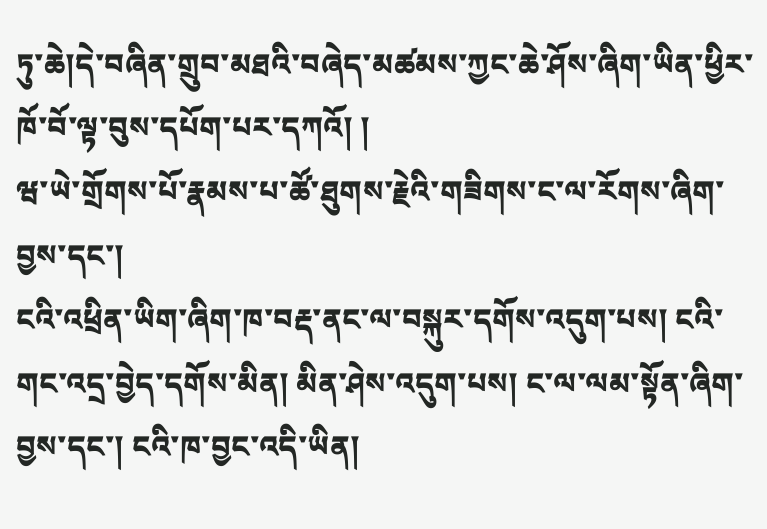ཏུ་ཆེ།དེ་བཞིན་གྲུབ་མཐའི་བཞེད་མཚམས་ཀྱང་ཆེ་ཤོས་ཞིག་ཡིན་ཕྱིར་ཁོ་བོ་ལྟ་བུས་དཔོག་པར་དཀའོ། །
ཝ་ཡེ་གྲོགས་པོ་རྣམས་པ་ཚོ་ཐུགས་རྗེའི་གཟིགས་ང་ལ་རོགས་ཞིག་བྱས་དང་།
ངའི་འཕྲིན་ཡིག་ཞིག་ཁ་བརྡ་ནང་ལ་བསྐུར་དགོས་འདུག་པས། ངའི་གང་འདྲ་བྱེད་དགོས་མིན། མིན་ཤེས་འདུག་པས། ང་ལ་ལམ་སྟོན་ཞིག་བྱས་དང་། ངའི་ཁ་བྱང་འདི་ཡིན།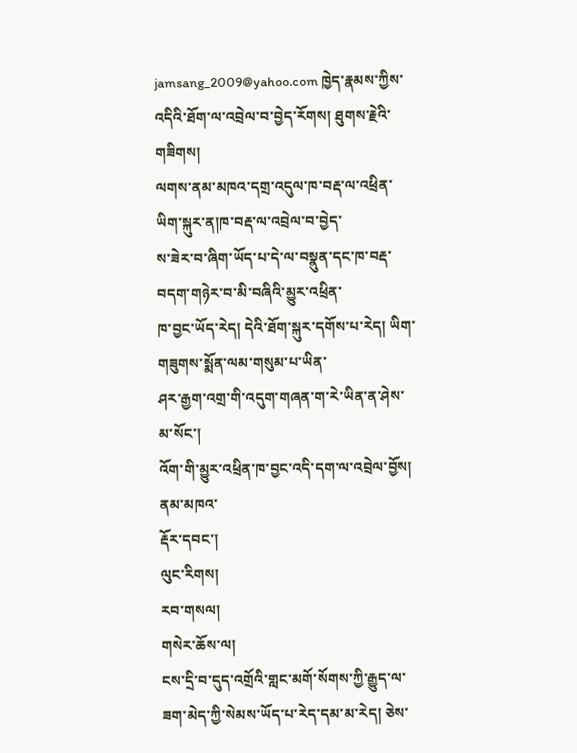jamsang_2009@yahoo.com ཁྱེད་རྣམས་ཀྱིས་འདིའི་ཐོག་ལ་འབྲེལ་བ་བྱེད་རོགས། ཐུགས་རྗེའི་གཟིགས།
ལགས་ནམ་མཁའ་དགྲ་འདུལ་ཁ་བརྡ་ལ་འཕྲིན་ཡིག་སྐུར་ན།ཁ་བརྡ་ལ་འབྲེལ་བ་བྱེད་
ས་ཟེར་བ་ཞིག་ཡོད་པ་དེ་ལ་བསྣུན་དང་ཁ་བརྡ་བདག་གཉེར་བ་མི་བཞིའི་མྱུར་འཕྲིན་
ཁ་བྱང་ཡོད་རེད། དེའི་ཐོག་སྐུར་དགོས་པ་རེད། ཡིག་གཟུགས་སྨོན་ལམ་གསུམ་པ་ཡིན་
ཤར་རྒྱག་འགྲ་གི་འདུག་གཞན་ག་རེ་ཡིན་ན་ཤེས་མ་སོང་།
འོག་གི་མྱུར་འཕྲིན་ཁ་བྱང་འདི་དག་ལ་འབྲེལ་བྱོས།
ནམ་མཁའ་
རྡོར་དབང་།
ལུང་རིགས།
རབ་གསལ།
གསེར་ཆོས་ལ།
ངས་དྲི་བ་དུད་འགྲོའི་གླང་མགོ་སོགས་ཀྱི་རྒྱུད་ལ་ཟག་མེད་ཀྱི་སེམས་ཡོད་པ་རེད་དམ་མ་རེད། ཅེས་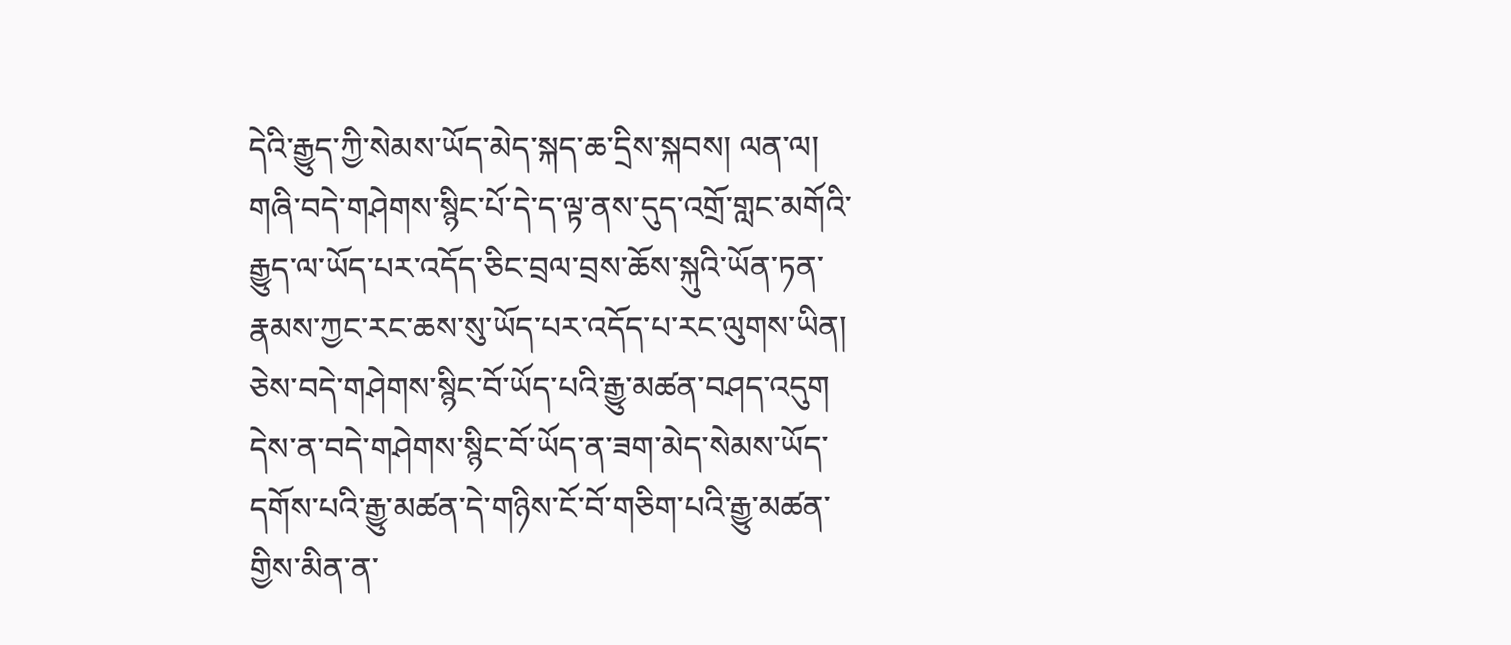དེའི་རྒྱུད་ཀྱི་སེམས་ཡོད་མེད་སྐད་ཆ་དྲིས་སྐབས། ལན་ལ། གཞི་བདེ་གཤེགས་སྙིང་པོ་དེ་ད་ལྟ་ནས་དུད་འགྲོ་གླང་མགོའི་རྒྱུད་ལ་ཡོད་པར་འདོད་ཅིང་བྲལ་བྲས་ཆོས་སྐུའི་ཡོན་ཏན་རྣམས་ཀྱང་རང་ཆས་སུ་ཡོད་པར་འདོད་པ་རང་ལུགས་ཡིན། ཅེས་བདེ་གཤེགས་སྙིང་བོ་ཡོད་པའི་རྒྱུ་མཚན་བཤད་འདུག དེས་ན་བདེ་གཤེགས་སྙིང་བོ་ཡོད་ན་ཟག་མེད་སེམས་ཡོད་དགོས་པའི་རྒྱུ་མཚན་དེ་གཉིས་ངོ་བོ་གཅིག་པའི་རྒྱུ་མཚན་གྱིས་མིན་ན་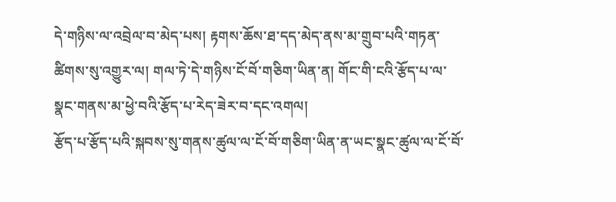དེ་གཉིས་ལ་འབྲེལ་བ་མེད་པས། རྟགས་ཆོས་ཐ་དད་མེད་ནས་མ་གྲུབ་པའི་གཏན་ཚིགས་སུ་འགྱུར་ལ། གལ་ཏེ་དེ་གཉིས་ངོ་བོ་གཅིག་ཡིན་ན། གོང་གི་ངའི་རྩོད་པ་ལ་སྣང་གནས་མ་ཕྱེ་བའི་རྩོད་པ་རེད་ཟེར་བ་དང་འགལ།
རྩོད་པ་རྩོད་པའི་སྐབས་སུ་གནས་ཚུལ་ལ་ངོ་བོ་གཅིག་ཡིན་ན་ཡང་སྣང་ཚུལ་ལ་ངོ་བོ་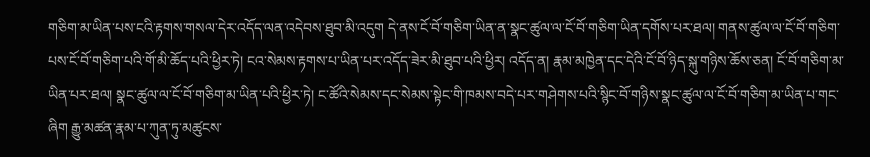གཅིག་མ་ཡིན་པས་ངའི་རྟགས་གསལ་དེར་འདོད་ལན་འདེབས་ཐུབ་མི་འདུག དེ་ནས་ངོ་བོ་གཅིག་ཡིན་ན་སྣང་ཚུལ་ལ་ངོ་བོ་གཅིག་ཡིན་དགོས་པར་ཐལ། གནས་ཚུལ་ལ་ངོ་བོ་གཅིག་པས་ངོ་བོ་གཅིག་པའི་གོ་མི་ཆོད་པའི་ཕྱིར་ཏེ། ངའ་སེམས་རྟགས་པ་ཡིན་པར་འདོད་ཟེར་མི་ཐུབ་པའི་ཕྱིར། འདོད་ན། རྣམ་མཁྱེན་དང་དེའི་ངོ་བོ་ཉིད་སྐུ་གཉིས་ཆོས་ཅན། ངོ་བོ་གཅིག་མ་ཡིན་པར་ཐལ། སྣང་ཚུལ་ལ་ངོ་བོ་གཅིག་མ་ཡིན་པའི་ཕྱིར་ཏེ། ང་ཚོའི་སེམས་དང་སེམས་སྟེང་གི་ཁམས་བདེ་པར་གཤེགས་པའི་སྙིང་བོ་གཉིས་སྣང་ཚུལ་ལ་ངོ་བོ་གཅིག་མ་ཡིན་པ་གང་ཞིག རྒྱུ་མཚན་རྣམ་པ་ཀུན་ཏུ་མཚུངས་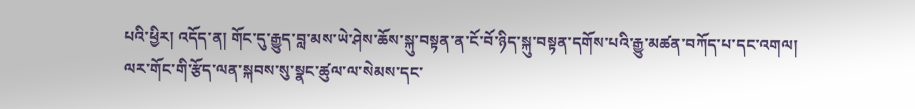པའི་ཕྱིར། འདོད་ན། གོང་དུ་རྒྱུད་བླ་མས་ཡེ་ཤེས་ཆོས་སྐུ་བསྟན་ན་ངོ་བོ་ཉིད་སྐུ་བསྟན་དགོས་པའི་རྒྱུ་མཚན་བཀོད་པ་དང་འགལ།
ལར་གོང་གི་རྩོད་ལན་སྐབས་སུ་སྣང་ཚུལ་ལ་སེམས་དང་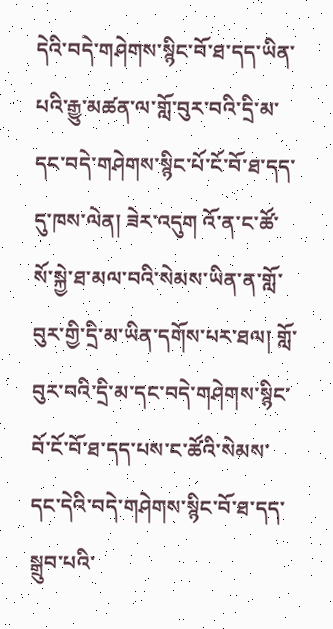དེའི་བདེ་གཤེགས་སྙིང་བོ་ཐ་དད་ཡིན་པའི་རྒྱུ་མཚན་ལ་གློ་བུར་བའི་དྲི་མ་དང་བདེ་གཤེགས་སྙིང་པོ་ངོ་བོ་ཐ་དད་དུ་ཁས་ལེན། ཟེར་འདུག འོ་ན་ང་ཚོ་སོ་སྐྱེ་ཐ་མལ་བའི་སེམས་ཡིན་ན་གློ་བུར་གྱི་དྲི་མ་ཡིན་དགོས་པར་ཐལ། གློ་བུར་བའི་དྲི་མ་དང་བདེ་གཤེགས་སྙིང་བོ་ངོ་བོ་ཐ་དད་པས་ང་ཚོའི་སེམས་དང་དེའི་བདེ་གཤེགས་སྙིང་བོ་ཐ་དད་སྒྲུབ་པའི་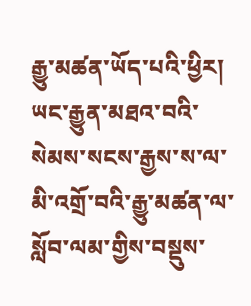རྒྱུ་མཚན་ཡོད་པའི་ཕྱིར།
ཡང་རྒྱུན་མཐའ་བའི་སེམས་སངས་རྒྱས་ས་ལ་མི་འགྲོ་བའི་རྒྱུ་མཚན་ལ་སློབ་ལམ་གྱིས་བསྡུས་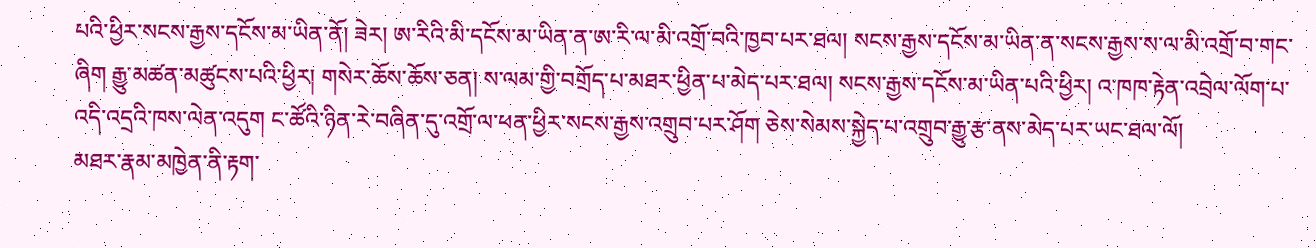པའི་ཕྱིར་སངས་རྒྱས་དངོས་མ་ཡིན་ནོ། ཟེར། ཨ་རིའི་མི་དངོས་མ་ཡིན་ན་ཨ་རི་ལ་མི་འགྲོ་བའི་ཁྱབ་པར་ཐལ། སངས་རྒྱས་དངོས་མ་ཡིན་ན་སངས་རྒྱས་ས་ལ་མི་འགྲོ་བ་གང་ཞིག རྒྱུ་མཚན་མཚུངས་པའི་ཕྱིར། གསེར་ཆོས་ཆོས་ཅན། ས་ལམ་གྱི་བགྲོད་པ་མཐར་ཕྱིན་པ་མེད་པར་ཐལ། སངས་རྒྱས་དངོས་མ་ཡིན་པའི་ཕྱིར། འ་ཁཁ་རྟེན་འབྲེལ་ལོག་པ་འདི་འདྲའི་ཁས་ལེན་འདུག ང་ཚོའི་ཉིན་རེ་བཞིན་དུ་འགྲོ་ལ་ཕན་ཕྱིར་སངས་རྒྱས་འགྲུབ་པར་ཤོག ཅེས་སེམས་སྐྱེད་པ་འགྲུབ་རྒྱུ་རྩ་ནས་མེད་པར་ཡང་ཐལ་ལོ།
མཐར་རྣམ་མཁྱེན་ནི་རྟག་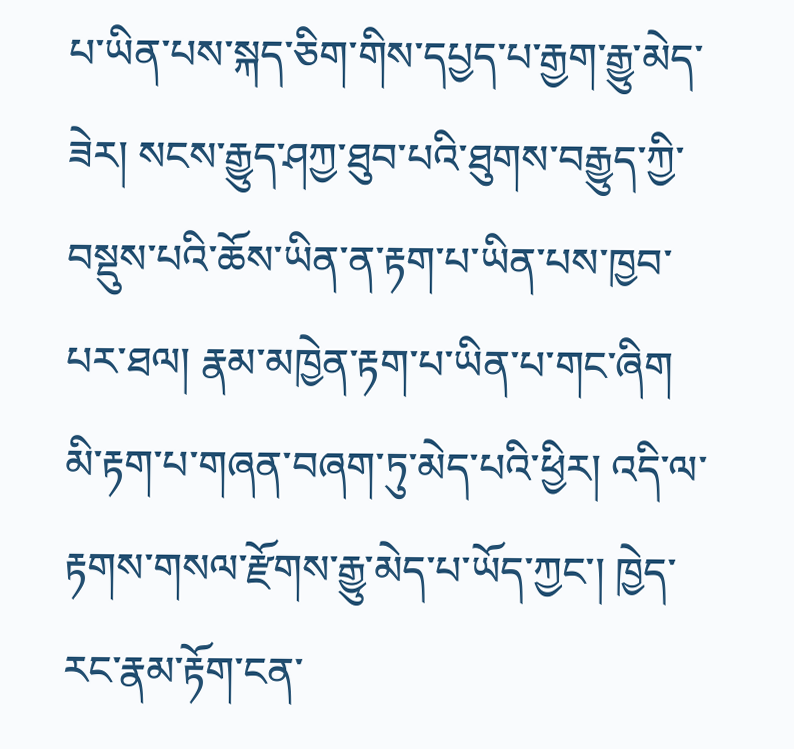པ་ཡིན་པས་སྐད་ཅིག་གིས་དཔྱད་པ་རྒྱག་རྒྱུ་མེད་ཟེར། སངས་རྒྱུད་ཤཀྱ་ཐུབ་པའི་ཐུགས་བརྒྱུད་ཀྱི་བསྡུས་པའི་ཆོས་ཡིན་ན་རྟག་པ་ཡིན་པས་ཁྱབ་པར་ཐལ། རྣམ་མཁྱེན་རྟག་པ་ཡིན་པ་གང་ཞིག མི་རྟག་པ་གཞན་བཞག་ཏུ་མེད་པའི་ཕྱིར། འདི་ལ་རྟགས་གསལ་རྫོགས་རྒྱུ་མེད་པ་ཡོད་ཀྱང་། ཁྱེད་རང་རྣམ་རྟོག་ངན་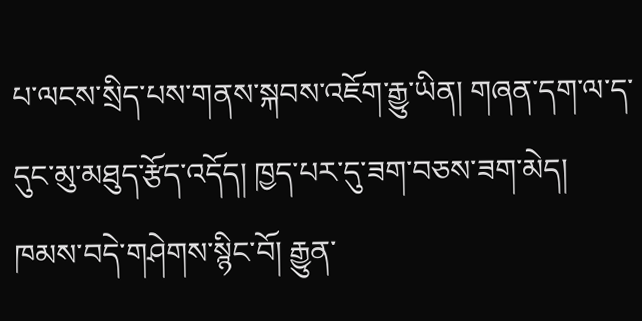པ་ལངས་སྲིད་པས་གནས་སྐབས་འཇོག་རྒྱུ་ཡིན། གཞན་དག་ལ་ད་དུང་མུ་མཐུད་རྩོད་འདོད། ཁྱད་པར་དུ་ཟག་བཅས་ཟག་མེད། ཁམས་བདེ་གཤེགས་སྙིང་བོ། རྒྱུན་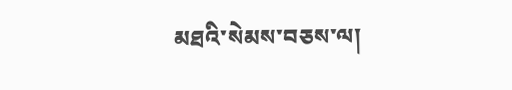མཐའི་སེམས་བཅས་ལ།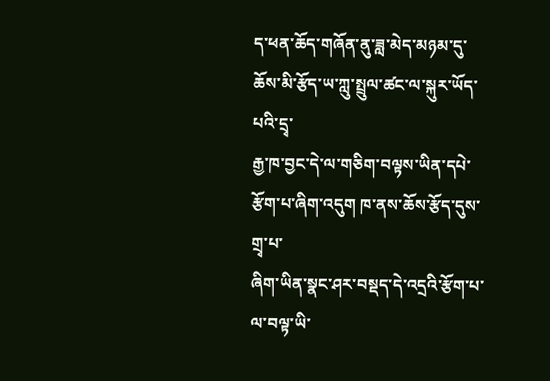ད་ཕན་ཆོད་གཞོན་ནུ་ཟླ་མེད་མཉམ་དུ་ཆོས་མི་རྩོད་ཡ་ཀླུ་སྤྲུལ་ཚང་ལ་སྐུར་ཡོད་པའི་དྲྭ་
རྒྱ་ཁ་བྱང་དེ་ལ་གཅིག་བལྟས་ཡིན་དཔེ་རྩོག་པ་ཞིག་འདུག ཁ་ནས་ཆོས་རྩོད་དུས་གྲྭ་པ་
ཞིག་ཡིན་སྣང་ཤར་བསྡད་དེ་འདྲའི་རྩོག་པ་ལ་བལྟ་ཡི་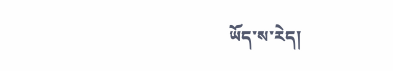ཡོད་ས་རེད།